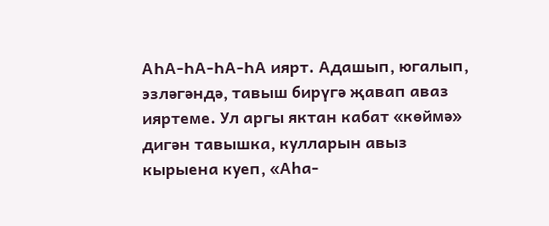АҺА-ҺА-ҺА-ҺА иярт. Адашып, югалып, эзләгәндә, тавыш бирүгә җавап аваз ияртеме. Ул аргы яктан кабат «көймә» дигән тавышка, кулларын авыз кырыена куеп, «Аһа-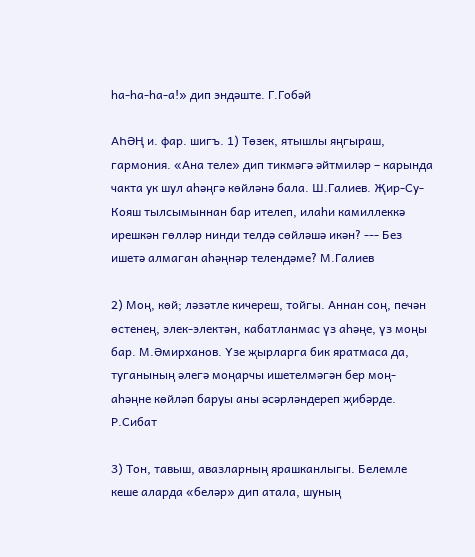һа-һа-һа-а!» дип эндәште. Г.Гобәй

АҺӘҢ и. фар. шигъ. 1) Төзек, ятышлы яңгыраш, гармония. «Ана теле» дип тикмәгә әйтмиләр – карында чакта ук шул аһәңгә көйләнә бала. Ш.Галиев. Җир-Су-Кояш тылсымыннан бар ителеп, илаһи камиллеккә ирешкән гөлләр нинди телдә сөйләшә икән? --- Без ишетә алмаган аһәңнәр телендәме? М.Галиев

2) Моң, көй; ләзәтле кичереш, тойгы. Аннан соң, печән өстенең, элек-электән, кабатланмас үз аһәңе, үз моңы бар. М.Әмирханов. Үзе җырларга бик яратмаса да, туганының әлегә моңарчы ишетелмәгән бер моң-аһәңне көйләп баруы аны әсәрләндереп җибәрде. Р.Сибат

3) Тон, тавыш, авазларның ярашканлыгы. Белемле кеше аларда «беләр» дип атала, шуның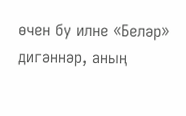өчен бу илне «Беләр» дигәннәр, аның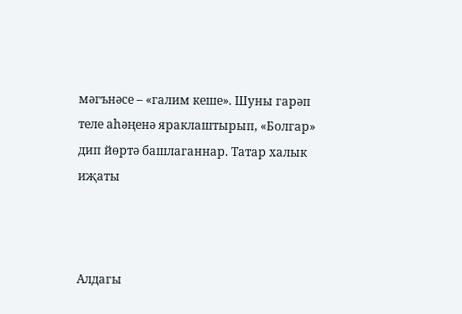мәгънәсе – «галим кеше». Шуны гарәп теле аһәңенә яраклаштырып, «Болгар» дип йөртә башлаганнар. Татар халык иҗаты



Алдагы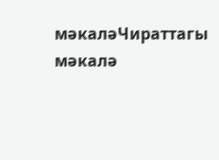мәкаләЧираттагы мәкалә